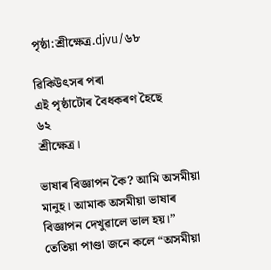পৃষ্ঠা:শ্ৰীক্ষেত্ৰ.djvu/৬৮

ৱিকিউৎসৰ পৰা
এই পৃষ্ঠাটোৰ বৈধকৰণ হৈছে
৬২
শ্ৰীক্ষেত্ৰ।

ভাষাৰ বিজ্ঞাপন কৈ? আমি অসমীয়া মানুহ। আমাক অসমীয়া ভাষাৰ বিজ্ঞাপন দেখুৱালে ভাল হয়।” তেতিয়া পাণ্ডা জনে কলে “অসমীয়া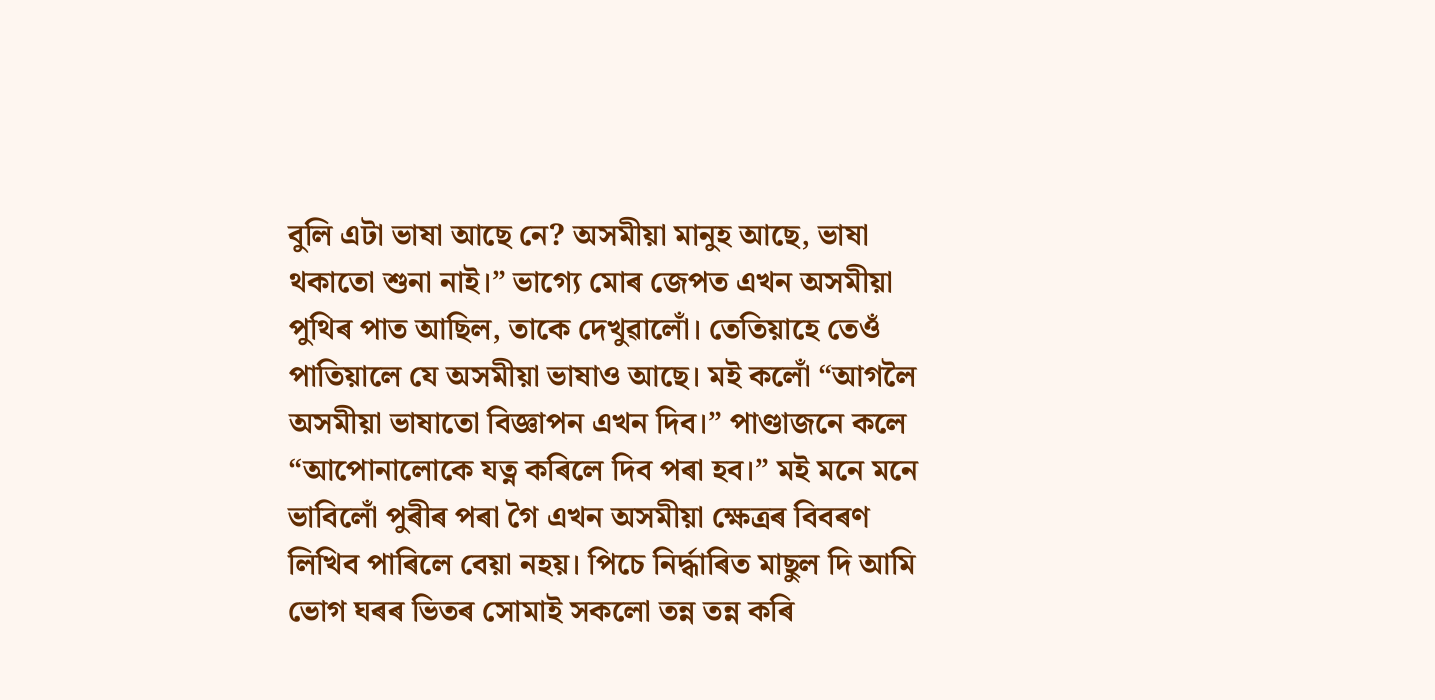বুলি এটা ভাষা আছে নে? অসমীয়া মানুহ আছে, ভাষা থকাতো শুনা নাই।” ভাগ্যে মোৰ জেপত এখন অসমীয়া পুথিৰ পাত আছিল, তাকে দেখুৱালোঁ। তেতিয়াহে তেওঁ পাতিয়ালে যে অসমীয়া ভাষাও আছে। মই কলোঁ “আগলৈ অসমীয়া ভাষাতো বিজ্ঞাপন এখন দিব।” পাণ্ডাজনে কলে “আপোনালোকে যত্ন কৰিলে দিব পৰা হব।” মই মনে মনে ভাবিলোঁ পুৰীৰ পৰা গৈ এখন অসমীয়া ক্ষেত্ৰৰ বিবৰণ লিখিব পাৰিলে বেয়া নহয়। পিচে নিৰ্দ্ধাৰিত মাছুল দি আমি ভোগ ঘৰৰ ভিতৰ সোমাই সকলো তন্ন তন্ন কৰি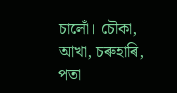চালোঁ। চৌকা, আখা, চৰুহাৰি, পতা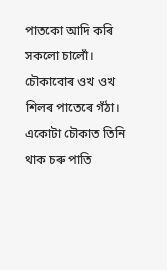পাতকো আদি কৰি সকলো চালোঁ। চৌকাবোৰ ওখ ওখ শিলৰ পাতেৰে গঁঠা। একোটা চৌকাত তিনি থাক চৰু পাতি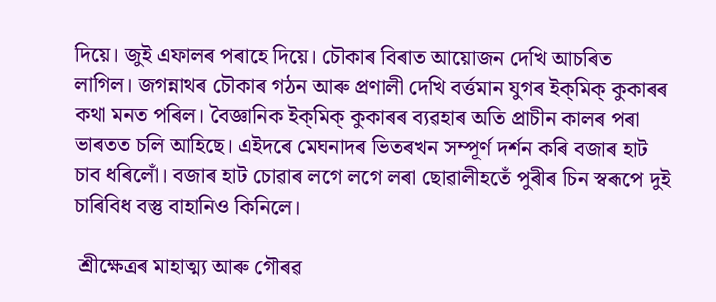দিয়ে। জুই এফালৰ পৰাহে দিয়ে। চৌকাৰ বিৰাত আয়োজন দেখি আচৰিত লাগিল। জগন্নাথৰ চৌকাৰ গঠন আৰু প্ৰণালী দেখি বৰ্ত্তমান যুগৰ ইক্‌মিক্‌ কুকাৰৰ কথা মনত পৰিল। বৈজ্ঞানিক ইক্‌মিক্‌ কুকাৰৰ ব্যৱহাৰ অতি প্ৰাচীন কালৰ পৰা ভাৰতত চলি আহিছে। এইদৰে মেঘনাদৰ ভিতৰখন সম্পূৰ্ণ দৰ্শন কৰি বজাৰ হাট চাব ধৰিলোঁ। বজাৰ হাট চোৱাৰ লগে লগে লৰা ছোৱালীহতেঁ পুৰীৰ চিন স্বৰূপে দুই চাৰিবিধ বস্তু বাহানিও কিনিলে।

 শ্ৰীক্ষেত্ৰৰ মাহাত্ম্য আৰু গৌৰৱ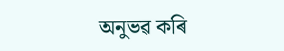অনুভৱ কৰি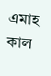এমাহ কাল